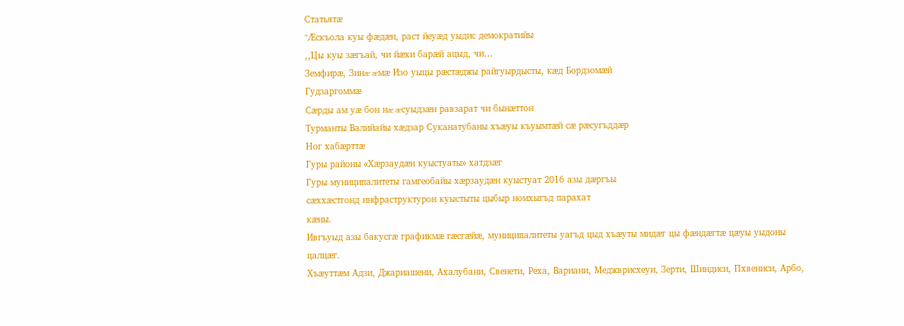Статьятæ
"Æскъола куы фæдæн, раст йеуæд уыдис демократийы
,,Цы куы зæгъай, чи йæхи барæй ацыд, чи…
Земфирæ, Зинæ æмæ Изо уыцы рæстæджы райгуырдысты, кæд Бордзомæй
Гудзаргоммæ
Сæрды ам уæ бон нæ æсуыдзæн равзарат чи бынæттон
Турманты Валийайы хæдзар Суканатубаны хъæуы къуымтæй сæ рæсугъддæр
Ног хабæрттæ
Гуры районы «Хæрзаудæн куыстуаты» хатдзæг
Гуры муниципалитеты гамгеобайы хæрзаудæн куыстуат 2016 азы дæргъы
сæххæстгонд инфраструктурон куыстыты цыбыр номхыгъд парахат
кæны.
Ивгъуыд азы бакусгæ графикмæ гæсгæйæ, муниципалитеты уагъд цыд хъæуты мидæг цы фæндæгтæ цæуы уыдоны цалцæг.
Хъæуттæм Адзи, Джариашени, Ахалубани, Свенети, Реха, Вариани, Меджврисхеуи, Зерти, Шиндиси, Пхвениси, Арбо,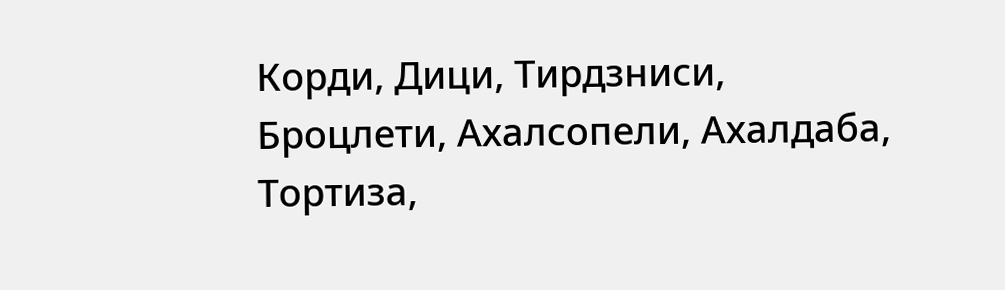Корди, Дици, Тирдзниси, Броцлети, Ахалсопели, Ахалдаба, Тортиза,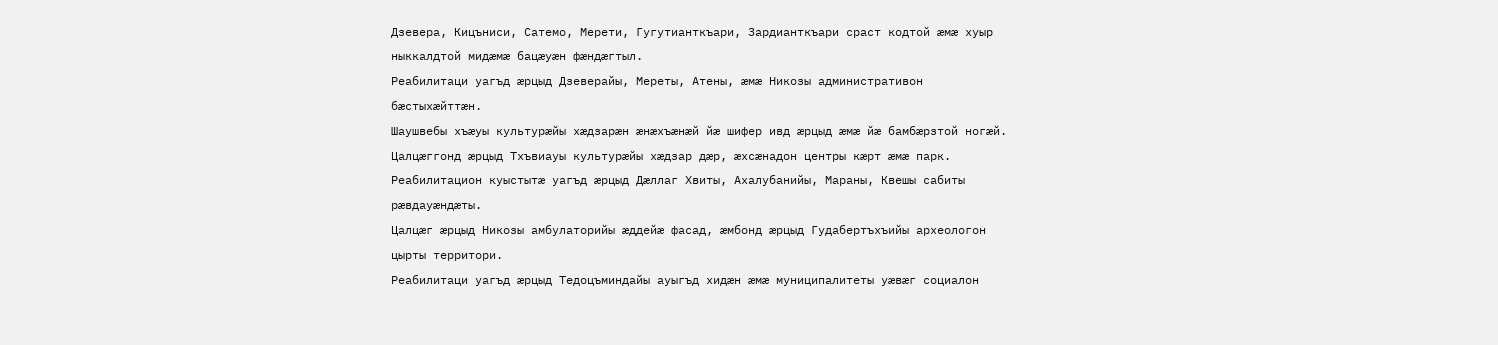Дзевера, Кицъниси, Сатемо, Мерети, Гугутианткъари, Зардианткъари сраст кодтой æмæ хуыр ныккалдтой мидæмæ бацæуæн фæндæгтыл.
Реабилитаци уагъд æрцыд Дзеверайы, Мереты, Атены, æмæ Никозы административон бæстыхæйттæн.
Шаушвебы хъæуы культурæйы хæдзарæн æнæхъæнæй йæ шифер ивд æрцыд æмæ йæ бамбæрзтой ногæй. Цалцæггонд æрцыд Тхъвиауы культурæйы хæдзар дæр, æхсæнадон центры кæрт æмæ парк.
Реабилитацион куыстытæ уагъд æрцыд Дæллаг Хвиты, Ахалубанийы, Мараны, Квешы сабиты рæвдауæндæты.
Цалцæг æрцыд Никозы амбулаторийы æддейæ фасад, æмбонд æрцыд Гудабертъхъийы археологон цырты территори.
Реабилитаци уагъд æрцыд Тедоцъминдайы ауыгъд хидæн æмæ муниципалитеты уæвæг социалон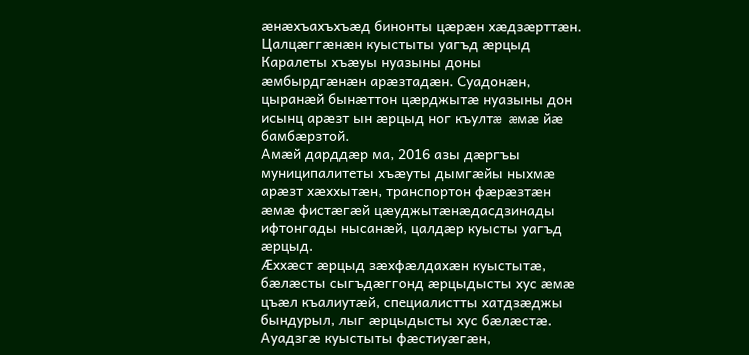æнæхъахъхъæд бинонты цæрæн хæдзæрттæн.
Цалцæггæнæн куыстыты уагъд æрцыд Каралеты хъæуы нуазыны доны æмбырдгæнæн арæзтадæн. Суадонæн, цыранæй бынæттон цæрджытæ нуазыны дон исынц арæзт ын æрцыд ног къултæ æмæ йæ бамбæрзтой.
Амæй дарддæр ма, 2016 азы дæргъы муниципалитеты хъæуты дымгæйы ныхмæ арæзт хæххытæн, транспортон фæрæзтæн æмæ фистæгæй цæуджытæнæдасдзинады ифтонгады нысанæй, цалдæр куысты уагъд æрцыд.
Æххæст æрцыд зæхфæлдахæн куыстытæ, бæлæсты сыгъдæггонд æрцыдысты хус æмæ цъæл къалиутæй, специалистты хатдзæджы бындурыл, лыг æрцыдысты хус бæлæстæ. Ауадзгæ куыстыты фæстиуæгæн,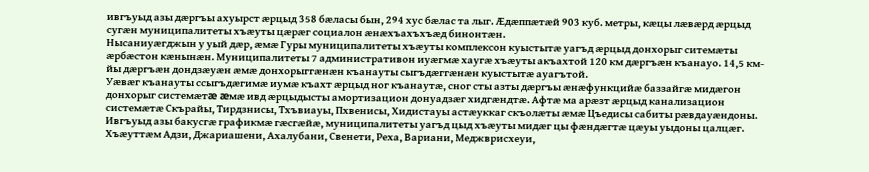ивгъуыд азы дæргъы ахуырст æрцыд 358 бæласы бын, 294 хус бæлас та лыг. Æдæппæтæй 903 куб. метры, кæцы лæвæрд æрцыд сугæн муниципалитеты хъæуты цæрæг социалон æнæхъахъхъæд бинонтæн.
Нысаниуæгджын у уый дæр, æмæ Гуры муниципалитеты хъæуты комплексон куыстытæ уагъд æрцыд донхорыг ситемæты æрбæстон кæнынæн. Муниципалитеты 7 административон иуæгмæ хаугæ хъæуты акъахтой 120 км дæргъæн къанауо. 14,5 км-йы дæргъæн дондзæуæн æмæ донхорыггæнæн къанауты сыгъдæггæнæн куыстытæ ауагътой.
Уæвæг къанауты ссыгъдæгимæ иумæ къахт æрцыд ног къанаутæ, сног сты азты дæргъы æнæфункцийæ баззайгæ мидæгон донхорыг системæтæ æмæ ивд æрцыдысты амортизацион донуадзæг хидгæндтæ. Афтæ ма арæзт æрцыд канализацион системæтæ Скърайы, Тирдзнисы, Тхъвиауы, Пхвенисы, Хидистауы астæуккаг скъолæты æмæ Цъедисы сабиты рæвдауæндоны.
Ивгъуыд азы бакусгæ графикмæ гæсгæйæ, муниципалитеты уагъд цыд хъæуты мидæг цы фæндæгтæ цæуы уыдоны цалцæг.
Хъæуттæм Адзи, Джариашени, Ахалубани, Свенети, Реха, Вариани, Меджврисхеуи,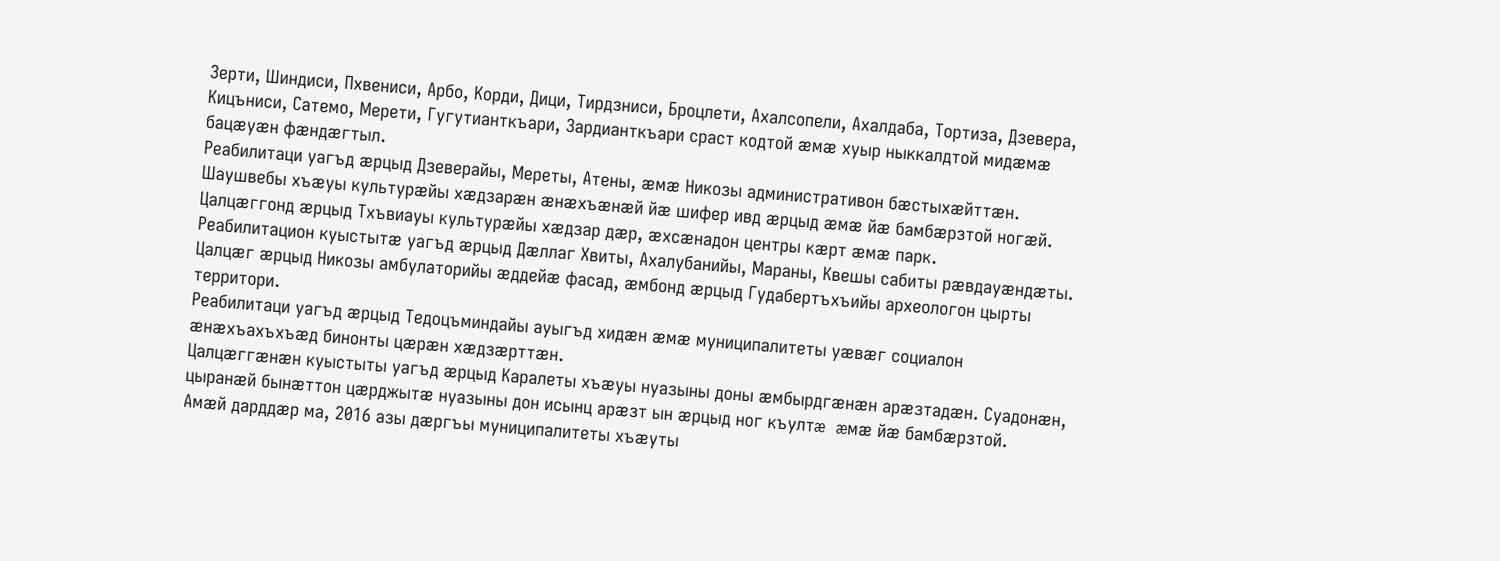Зерти, Шиндиси, Пхвениси, Арбо, Корди, Дици, Тирдзниси, Броцлети, Ахалсопели, Ахалдаба, Тортиза, Дзевера, Кицъниси, Сатемо, Мерети, Гугутианткъари, Зардианткъари сраст кодтой æмæ хуыр ныккалдтой мидæмæ бацæуæн фæндæгтыл.
Реабилитаци уагъд æрцыд Дзеверайы, Мереты, Атены, æмæ Никозы административон бæстыхæйттæн.
Шаушвебы хъæуы культурæйы хæдзарæн æнæхъæнæй йæ шифер ивд æрцыд æмæ йæ бамбæрзтой ногæй. Цалцæггонд æрцыд Тхъвиауы культурæйы хæдзар дæр, æхсæнадон центры кæрт æмæ парк.
Реабилитацион куыстытæ уагъд æрцыд Дæллаг Хвиты, Ахалубанийы, Мараны, Квешы сабиты рæвдауæндæты.
Цалцæг æрцыд Никозы амбулаторийы æддейæ фасад, æмбонд æрцыд Гудабертъхъийы археологон цырты территори.
Реабилитаци уагъд æрцыд Тедоцъминдайы ауыгъд хидæн æмæ муниципалитеты уæвæг социалон æнæхъахъхъæд бинонты цæрæн хæдзæрттæн.
Цалцæггæнæн куыстыты уагъд æрцыд Каралеты хъæуы нуазыны доны æмбырдгæнæн арæзтадæн. Суадонæн, цыранæй бынæттон цæрджытæ нуазыны дон исынц арæзт ын æрцыд ног къултæ æмæ йæ бамбæрзтой.
Амæй дарддæр ма, 2016 азы дæргъы муниципалитеты хъæуты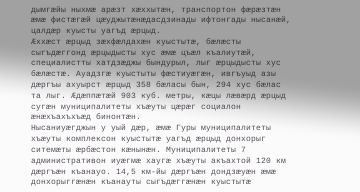дымгæйы ныхмæ арæзт хæххытæн, транспортон фæрæзтæн æмæ фистæгæй цæуджытæнæдасдзинады ифтонгады нысанæй, цалдæр куысты уагъд æрцыд.
Æххæст æрцыд зæхфæлдахæн куыстытæ, бæлæсты сыгъдæггонд æрцыдысты хус æмæ цъæл къалиутæй, специалистты хатдзæджы бындурыл, лыг æрцыдысты хус бæлæстæ. Ауадзгæ куыстыты фæстиуæгæн, ивгъуыд азы дæргъы ахуырст æрцыд 358 бæласы бын, 294 хус бæлас та лыг. Æдæппæтæй 903 куб. метры, кæцы лæвæрд æрцыд сугæн муниципалитеты хъæуты цæрæг социалон æнæхъахъхъæд бинонтæн.
Нысаниуæгджын у уый дæр, æмæ Гуры муниципалитеты хъæуты комплексон куыстытæ уагъд æрцыд донхорыг ситемæты æрбæстон кæнынæн. Муниципалитеты 7 административон иуæгмæ хаугæ хъæуты акъахтой 120 км дæргъæн къанауо. 14,5 км-йы дæргъæн дондзæуæн æмæ донхорыггæнæн къанауты сыгъдæггæнæн куыстытæ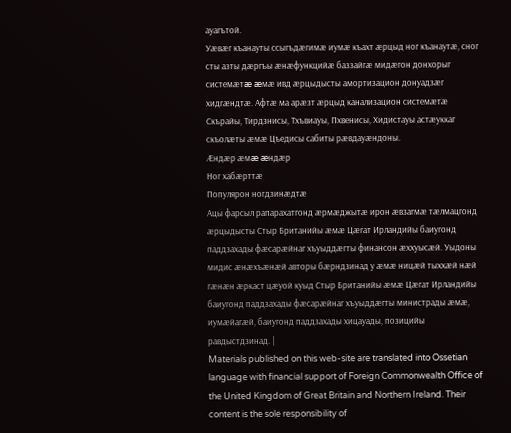ауагътой.
Уæвæг къанауты ссыгъдæгимæ иумæ къахт æрцыд ног къанаутæ, сног сты азты дæргъы æнæфункцийæ баззайгæ мидæгон донхорыг системæтæ æмæ ивд æрцыдысты амортизацион донуадзæг хидгæндтæ. Афтæ ма арæзт æрцыд канализацион системæтæ Скърайы, Тирдзнисы, Тхъвиауы, Пхвенисы, Хидистауы астæуккаг скъолæты æмæ Цъедисы сабиты рæвдауæндоны.
Æндæр æмæ æндæр
Ног хабæрттæ
Популярон ногдзинæдтæ
Ацы фарсыл рапарахатгонд æрмæджытæ ирон æвзагмæ тæлмацгонд æрцыдысты Стыр Британийы æмæ Цæгат Ирландийы баиугонд паддзахады фæсарæйнаг хъуыддæгты финансон æххуысæй. Уыдоны мидис æнæхъæнæй авторы бæрндзинад у æмæ ницæй тыххæй нæй гæнæн æркаст цæуой куыд Стыр Британийы æмæ Цæгат Ирландийы баиугонд паддзахады фæсарæйнаг хъуыддæгты министрады æмæ, иумæйагæй, баиугонд паддзахады хицауады, позицийы равдыстдзинад. |
Materials published on this web-site are translated into Ossetian language with financial support of Foreign Commonwealth Office of the United Kingdom of Great Britain and Northern Ireland. Their content is the sole responsibility of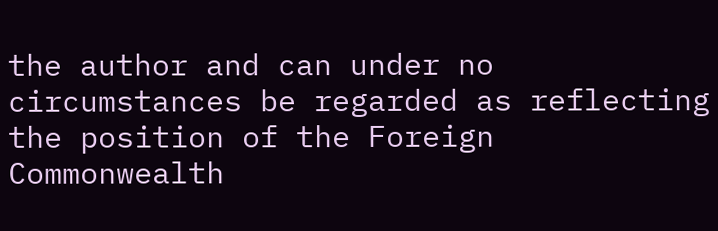the author and can under no circumstances be regarded as reflecting the position of the Foreign Commonwealth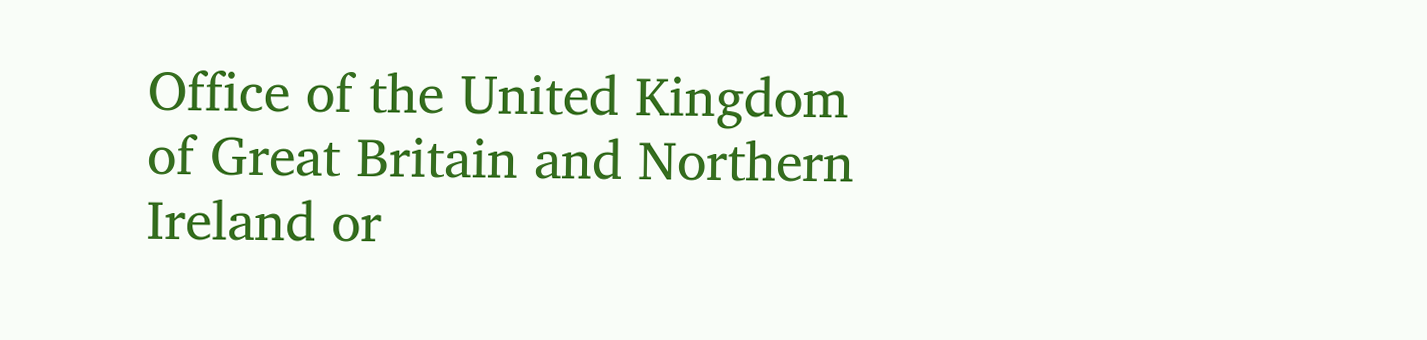Office of the United Kingdom of Great Britain and Northern Ireland or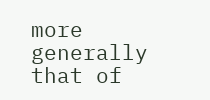more generally that of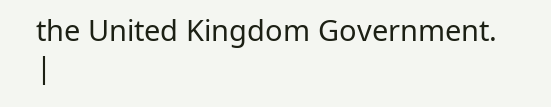the United Kingdom Government. |